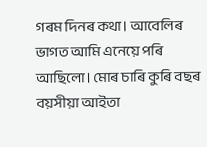গৰম দিনৰ কথা। আবেলিৰ ভাগত আমি এনেয়ে পৰি আছিলো। মোৰ চাৰি কুৰি বছৰ বয়সীয়া আইতা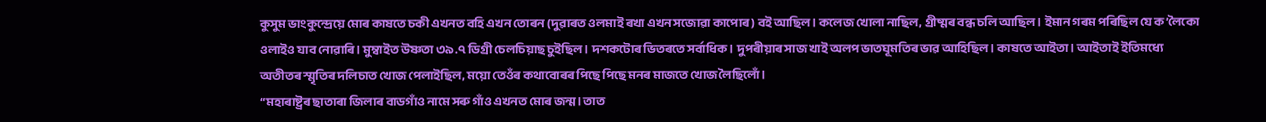কুসুম ভাংকুন্দ্ৰেয়ে মোৰ কাষতে চকী এখনত বহি এখন তোৰন (দুৱাৰত ওলমাই ৰখা এখন সজোৱা কাপোৰ) বই আছিল। কলেজ খোলা নাছিল, গ্ৰীষ্মৰ বন্ধ চলি আছিল। ইমান গৰম পৰিছিল যে ক’লৈকো ওলাইও যাব নোৱাৰি। মুম্বাইত উষ্ণতা ৩৯.৭ ডিগ্ৰী চেলচিয়াছ চুইছিল। দশকটোৰ ভিতৰতে সৰ্বাধিক। দুপৰীয়াৰ সাজ খাই অলপ ভাতঘূমতিৰ ভাৱ আহিছিল। কাষতে আইতা। আইতাই ইতিমধ্যে অতীতৰ স্মৃতিৰ দলিচাত খোজ পেলাইছিল, ময়ো তেওঁৰ কথাবোৰৰ পিছে পিছে মনৰ মাজতে খোজ লৈছিলোঁ।
“মহাৰাষ্ট্ৰৰ ছাতাৰা জিলাৰ বাডগাঁও নামে সৰু গাঁও এখনত মোৰ জন্ম। তাত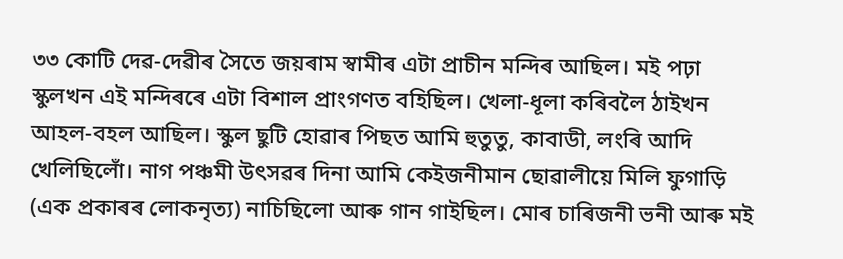৩৩ কোটি দেৱ-দেৱীৰ সৈতে জয়ৰাম স্বামীৰ এটা প্ৰাচীন মন্দিৰ আছিল। মই পঢ়া স্কুলখন এই মন্দিৰৰে এটা বিশাল প্ৰাংগণত বহিছিল। খেলা-ধূলা কৰিবলৈ ঠাইখন আহল-বহল আছিল। স্কুল ছুটি হোৱাৰ পিছত আমি হুতুতু, কাবাডী, লংৰি আদি খেলিছিলোঁ। নাগ পঞ্চমী উৎসৱৰ দিনা আমি কেইজনীমান ছোৱালীয়ে মিলি ফুগাড়ি (এক প্ৰকাৰৰ লোকনৃত্য) নাচিছিলো আৰু গান গাইছিল। মোৰ চাৰিজনী ভনী আৰু মই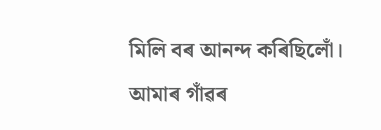মিলি বৰ আনন্দ কৰিছিলোঁ।
আমাৰ গাঁৱৰ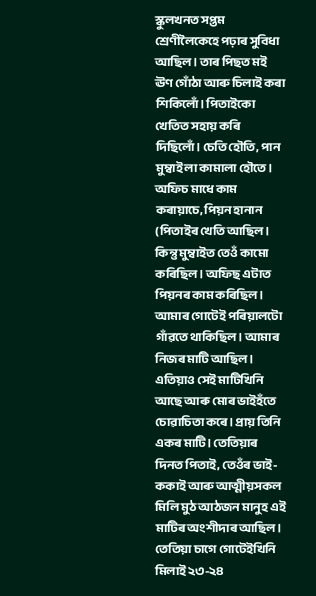স্কুলখনত সপ্তম শ্ৰেণীলৈকেহে পঢ়াৰ সুবিধা আছিল। তাৰ পিছত মই ঊণ গোঁঠা আৰু চিলাই কৰা শিকিলোঁ। পিতাইকো খেতিত সহায় কৰি দিছিলোঁ। চেতি হৌতি, পান মুম্বাই লা কামালা হৌতে। অফিচ মাধে কাম কৰায়াচে, পিয়ন হানান (পিতাইৰ খেতি আছিল। কিন্তু মুম্বাইত তেওঁ কামো কৰিছিল। অফিছ এটাত পিয়নৰ কাম কৰিছিল। আমাৰ গোটেই পৰিয়ালটো গাঁৱতে থাকিছিল। আমাৰ নিজৰ মাটি আছিল। এতিয়াও সেই মাটিখিনি আছে আৰু মোৰ ভাইহঁতে চোৱাচিতা কৰে। প্ৰায় তিনি একৰ মাটি। তেতিয়াৰ দিনত পিতাই, তেওঁৰ ভাই-ককাই আৰু আত্মীয়সকল মিলি মুঠ আঠজন মানুহ এই মাটিৰ অংশীদাৰ আছিল। তেতিয়া চাগে গোটেইখিনি মিলাই ২৩-২৪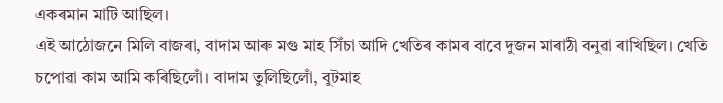একৰমান মাটি আছিল।
এই আঠোজনে মিলি বাজৰা, বাদাম আৰু মগু মাহ সিঁচা আদি খেতিৰ কামৰ বাবে দুজন মাৰাঠী বনুৱা ৰাখিছিল। খেতি চপোৱা কাম আমি কৰিছিলোঁ। বাদাম তুলিছিলোঁ, বুটমাহ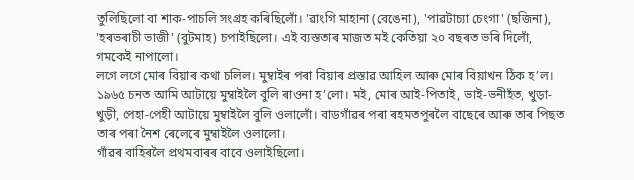তুলিছিলো বা শাক-পাচলি সংগ্ৰহ কৰিছিলোঁ। 'ৱাংগি মাহানা (বেঙেনা), 'পাৱটাচ্যা চেংগা' (ছজিনা), 'হৰভৰাচী ভাজী' (বুটমাহ) চপাইছিলো। এই ব্যস্ততাৰ মাজত মই কেতিয়া ২০ বছৰত ভৰি দিলোঁ, গমকেই নাপালো।
লগে লগে মোৰ বিয়াৰ কথা চলিল। মুম্বাইৰ পৰা বিয়াৰ প্ৰস্তাৱ আহিল আৰু মোৰ বিয়াখন ঠিক হ’ল। ১৯৬৫ চনত আমি আটায়ে মুম্বাইলৈ বুলি ৰাওনা হ’লো। মই, মোৰ আই-পিতাই, ভাই-ভনীহঁত, খুড়া-খুড়ী, পেহা-পেহী আটায়ে মুম্বাইলৈ বুলি ওলালোঁ। বাডগাঁৱৰ পৰা ৰহমতপুৰলৈ বাছেৰে আৰু তাৰ পিছত তাৰ পৰা নৈশ ৰেলেৰে মুম্বাইলৈ ওলালো।
গাঁৱৰ বাহিৰলৈ প্ৰথমবাৰৰ বাবে ওলাইছিলো।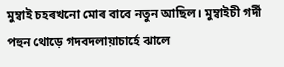মুম্বাই চহৰখনো মোৰ বাবে নতুন আছিল। মুম্বাইচী গৰ্দী পহুন থোড়ে গদবদলায়াচাৰ্হে ঝালে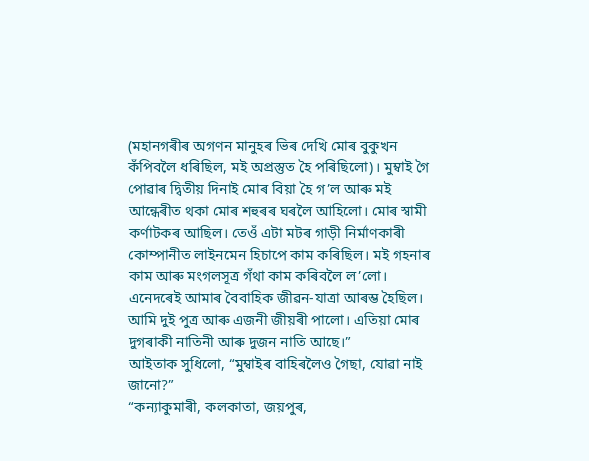(মহানগৰীৰ অগণন মানুহৰ ভিৰ দেখি মোৰ বুকুখন কঁপিবলৈ ধৰিছিল, মই অপ্ৰস্তুত হৈ পৰিছিলো)। মুম্বাই গৈ পোৱাৰ দ্বিতীয় দিনাই মোৰ বিয়া হৈ গ’ল আৰু মই আন্ধেৰীত থকা মোৰ শহুৰৰ ঘৰলৈ আহিলো। মোৰ স্বামী কৰ্ণাটকৰ আছিল। তেওঁ এটা মটৰ গাড়ী নিৰ্মাণকাৰী কোম্পানীত লাইনমেন হিচাপে কাম কৰিছিল। মই গহনাৰ কাম আৰু মংগলসূত্ৰ গঁথা কাম কৰিবলৈ ল’লো। এনেদৰেই আমাৰ বৈবাহিক জীৱন-যাত্ৰা আৰম্ভ হৈছিল। আমি দুই পুত্ৰ আৰু এজনী জীয়ৰী পালো। এতিয়া মোৰ দুগৰাকী নাতিনী আৰু দুজন নাতি আছে।”
আইতাক সুধিলো, “মুম্বাইৰ বাহিৰলৈও গৈছা, যোৱা নাই জানো?”
“কন্যাকুমাৰী, কলকাতা, জয়পুৰ,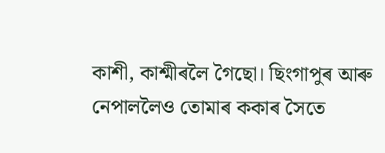কাশী, কাশ্মীৰলৈ গৈছো। ছিংগাপুৰ আৰু নেপাললৈও তোমাৰ ককাৰ সৈতে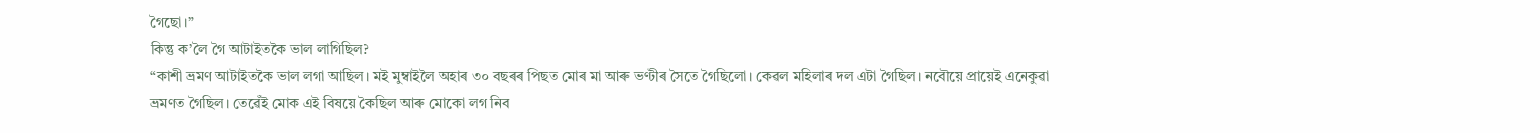গৈছো।”
কিন্তু ক’লৈ গৈ আটাইতকৈ ভাল লাগিছিল?
“কাশী ভ্ৰমণ আটাইতকৈ ভাল লগা আছিল। মই মুম্বাইলৈ অহাৰ ৩০ বছৰৰ পিছত মোৰ মা আৰু ভণ্টীৰ সৈতে গৈছিলো। কেৱল মহিলাৰ দল এটা গৈছিল। নবৌয়ে প্ৰায়েই এনেকুৱা ভ্ৰমণত গৈছিল। তেৱেঁই মোক এই বিষয়ে কৈছিল আৰু মোকো লগ নিব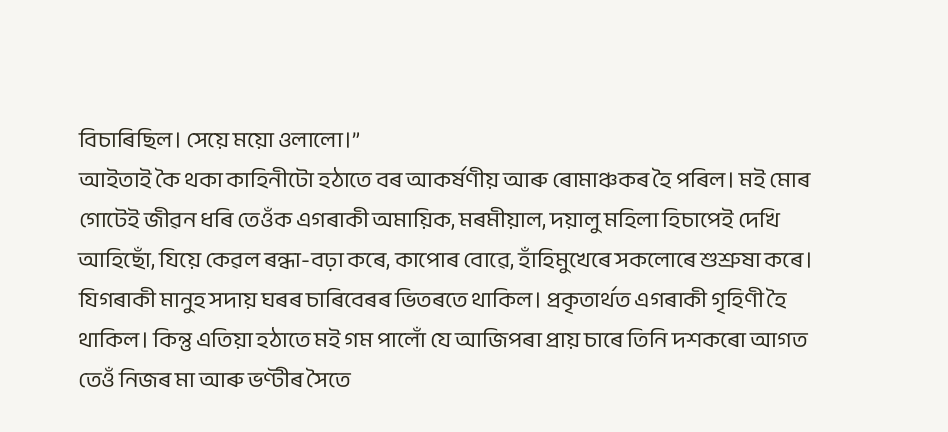বিচাৰিছিল। সেয়ে ময়ো ওলালো।”
আইতাই কৈ থকা কাহিনীটো হঠাতে বৰ আকৰ্ষণীয় আৰু ৰোমাঞ্চকৰ হৈ পৰিল। মই মোৰ গোটেই জীৱন ধৰি তেওঁক এগৰাকী অমায়িক, মৰমীয়াল, দয়ালু মহিলা হিচাপেই দেখি আহিছোঁ, যিয়ে কেৱল ৰন্ধা-বঢ়া কৰে, কাপোৰ বোৱে, হাঁহিমুখেৰে সকলোৰে শুশ্ৰুষা কৰে। যিগৰাকী মানুহ সদায় ঘৰৰ চাৰিবেৰৰ ভিতৰতে থাকিল। প্ৰকৃতাৰ্থত এগৰাকী গৃহিণী হৈ থাকিল। কিন্তু এতিয়া হঠাতে মই গম পালোঁ যে আজিপৰা প্ৰায় চাৰে তিনি দশকৰো আগত তেওঁ নিজৰ মা আৰু ভণ্টীৰ সৈতে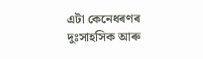এটা কেনেধৰণৰ দুঃসাহসিক আৰু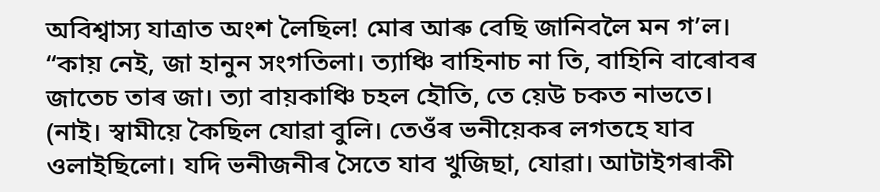অবিশ্বাস্য যাত্ৰাত অংশ লৈছিল! মোৰ আৰু বেছি জানিবলৈ মন গ’ল।
“কায় নেই, জা হানুন সংগতিলা। ত্যাঞ্চি বাহিনাচ না তি, বাহিনি বাৰোবৰ জাতেচ তাৰ জা। ত্যা বায়কাঞ্চি চহল হৌতি, তে য়েউ চকত নাভতে। (নাই। স্বামীয়ে কৈছিল যোৱা বুলি। তেওঁৰ ভনীয়েকৰ লগতহে যাব ওলাইছিলো। যদি ভনীজনীৰ সৈতে যাব খুজিছা, যোৱা। আটাইগৰাকী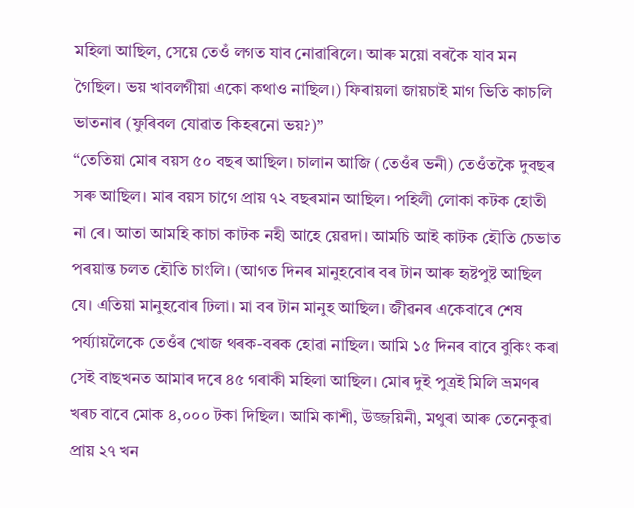মহিলা আছিল, সেয়ে তেওঁ লগত যাব নোৱাৰিলে। আৰু ময়ো বৰকৈ যাব মন গৈছিল। ভয় খাবলগীয়া একো কথাও নাছিল।) ফিৰায়লা জায়চাই মাগ ভিতি কাচলি ভাতনাৰ (ফুৰিবল যোৱাত কিহৰনো ভয়?)”
“তেতিয়া মোৰ বয়স ৫০ বছৰ আছিল। চালান আজি (তেওঁৰ ভনী) তেওঁতকৈ দুবছৰ সৰু আছিল। মাৰ বয়স চাগে প্ৰায় ৭২ বছৰমান আছিল। পহিলী লোকা কটক হোতী না ৰে। আতা আমহি কাচা কাটক নহী আহে য়েৱদা। আমচি আই কাটক হৌতি চেভাত পৰয়ান্ত চলত হৌতি চাংলি। (আগত দিনৰ মানুহবোৰ বৰ টান আৰু হৃষ্টপুষ্ট আছিল যে। এতিয়া মানুহবোৰ ঢিলা। মা বৰ টান মানুহ আছিল। জীৱনৰ একেবাৰে শেষ পৰ্য্যায়লৈকে তেওঁৰ খোজ থৰক-বৰক হোৱা নাছিল। আমি ১৫ দিনৰ বাবে বুকিং কৰা সেই বাছখনত আমাৰ দৰে ৪৫ গৰাকী মহিলা আছিল। মোৰ দুই পুত্ৰই মিলি ভ্ৰমণৰ খৰচ বাবে মোক ৪,০০০ টকা দিছিল। আমি কাশী, উজ্জয়িনী, মথুৰা আৰু তেনেকুৱা প্ৰায় ২৭ খন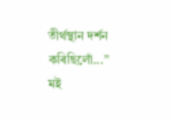তীৰ্থস্থান দৰ্শন কৰিছিলোঁ...”
মই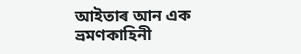আইতাৰ আন এক ভ্ৰমণকাহিনী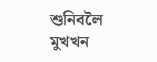শুনিবলৈ মুখখন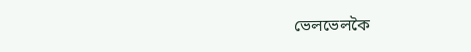ভেলভেলকৈ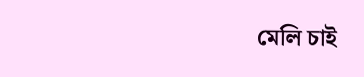মেলি চাই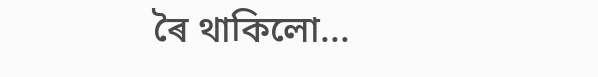ৰৈ থাকিলো...